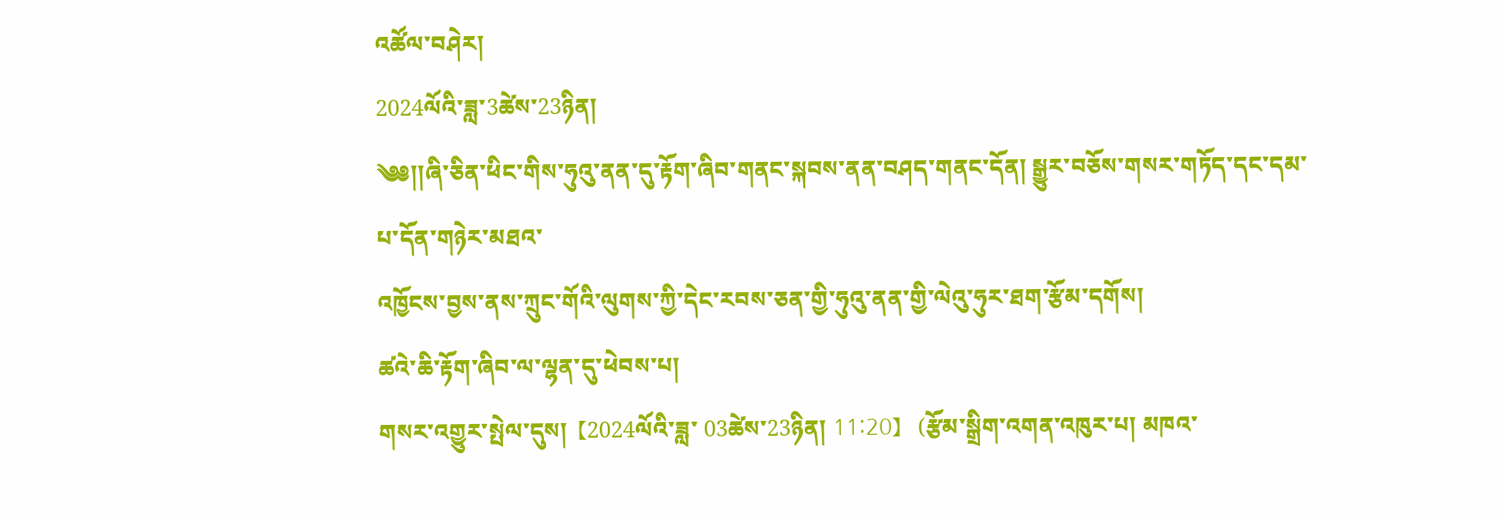འཚོལ་བཤེར།
2024ལོའི་ཟླ་3ཚེས་23ཉིན།
༄༅།།ཞི་ཅིན་ཕིང་གིས་ཧུའུ་ནན་དུ་རྟོག་ཞིབ་གནང་སྐབས་ནན་བཤད་གནང་དོན། སྒྱུར་བཅོས་གསར་གཏོད་དང་དམ་པ་དོན་གཉེར་མཐའ་
འཁྱོངས་བྱས་ནས་ཀྲུང་གོའི་ལུགས་ཀྱི་དེང་རབས་ཅན་གྱི་ཧུའུ་ནན་གྱི་ལེའུ་ཧུར་ཐག་རྩོམ་དགོས།
ཚའེ་ཆི་རྟོག་ཞིབ་ལ་ལྷན་དུ་ཕེབས་པ།
གསར་འགྱུར་སྤེལ་དུས།  【2024ལོའི་ཟླ་ 03ཚེས་23ཉིན། 11:20】   (རྩོམ་སྒྲིག་འགན་འཁུར་པ། མཁའ་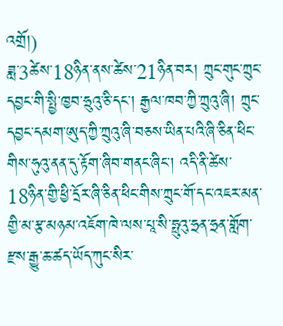འགྲོ།)
ཟླ་3ཚེས་18ཉིན་ནས་ཚེས་21ཉིན་བར། ཀྲུང་གུང་ཀྲུང་དབྱང་གི་སྤྱི་ཁྱབ་ཧྲུའུ་ཅི་དང་། རྒྱལ་ཁབ་ཀྱི་ཀྲུའུ་ཞི། ཀྲུང་དབྱང་དམག་ཨུད་ཀྱི་ཀྲུའུ་ཞི་བཅས་ཡིན་པའི་ཞི་ཅིན་ཕིང་གིས་ཧུའུ་ནན་དུ་རྟོག་ཞིབ་གནང་ཞིང་། འདི་ནི་ཚེས་18ཉིན་གྱི་ཕྱི་དྲོར་ཞི་ཅིན་ཕིང་གིས་ཀྲུང་གོ་དང་འཇར་མན་གྱི་མ་རྩ་མཉམ་འཇོག་ཁེ་ལས་པཱ་སི་ཧྥུའུ་ཧྲན་ཧྲན་གློག་རྫས་རྒྱུ་ཆ་ཚད་ཡོད་ཀུང་སིར་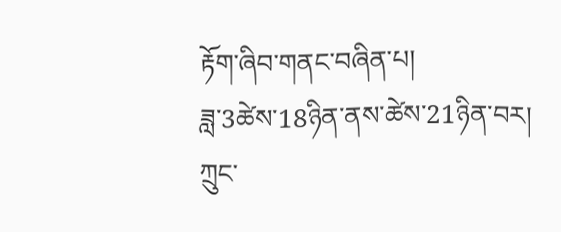རྟོག་ཞིབ་གནང་བཞིན་པ།
ཟླ་3ཚེས་18ཉིན་ནས་ཚེས་21ཉིན་བར། ཀྲུང་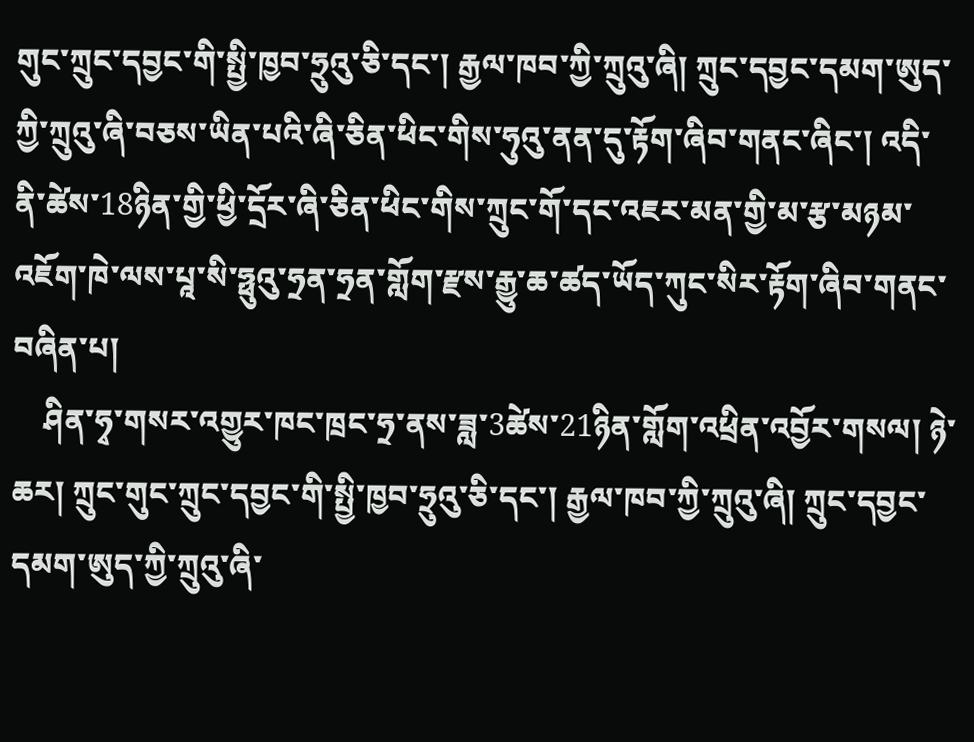གུང་ཀྲུང་དབྱང་གི་སྤྱི་ཁྱབ་ཧྲུའུ་ཅི་དང་། རྒྱལ་ཁབ་ཀྱི་ཀྲུའུ་ཞི། ཀྲུང་དབྱང་དམག་ཨུད་ཀྱི་ཀྲུའུ་ཞི་བཅས་ཡིན་པའི་ཞི་ཅིན་ཕིང་གིས་ཧུའུ་ནན་དུ་རྟོག་ཞིབ་གནང་ཞིང་། འདི་ནི་ཚེས་18ཉིན་གྱི་ཕྱི་དྲོར་ཞི་ཅིན་ཕིང་གིས་ཀྲུང་གོ་དང་འཇར་མན་གྱི་མ་རྩ་མཉམ་འཇོག་ཁེ་ལས་པཱ་སི་ཧྥུའུ་ཧྲན་ཧྲན་གློག་རྫས་རྒྱུ་ཆ་ཚད་ཡོད་ཀུང་སིར་རྟོག་ཞིབ་གནང་བཞིན་པ།
    ཤིན་ཧྭ་གསར་འགྱུར་ཁང་ཁྲང་ཧྲ་ནས་ཟླ་3ཚེས་21ཉིན་གློག་འཕྲིན་འབྱོར་གསལ། ཉེ་ཆར། ཀྲུང་གུང་ཀྲུང་དབྱང་གི་སྤྱི་ཁྱབ་ཧྲུའུ་ཅི་དང་། རྒྱལ་ཁབ་ཀྱི་ཀྲུའུ་ཞི། ཀྲུང་དབྱང་དམག་ཨུད་ཀྱི་ཀྲུའུ་ཞི་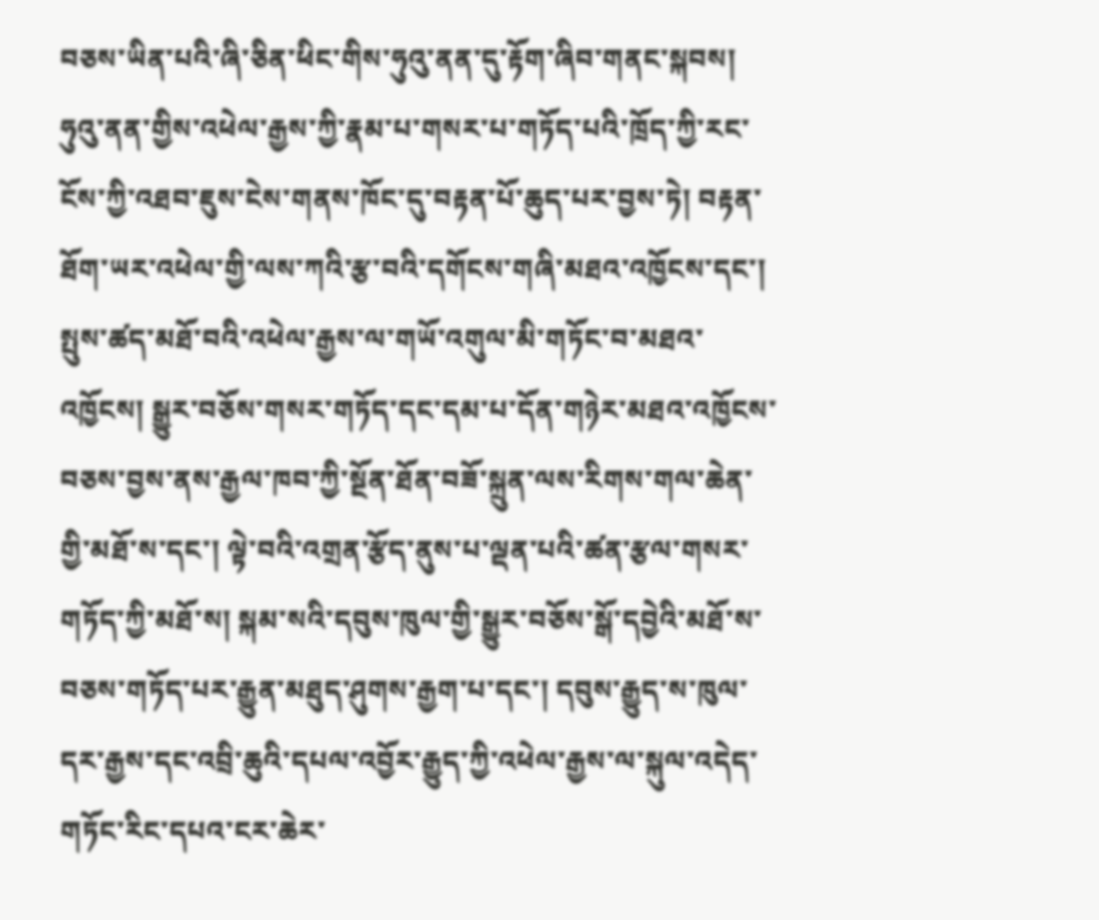བཅས་ཡིན་པའི་ཞི་ཅིན་ཕིང་གིས་ཧུའུ་ནན་དུ་རྟོག་ཞིབ་གནང་སྐབས། ཧུའུ་ནན་གྱིས་འཕེལ་རྒྱས་ཀྱི་རྣམ་པ་གསར་པ་གཏོད་པའི་ཁྲོད་ཀྱི་རང་ངོས་ཀྱི་འཐབ་ཇུས་ངེས་གནས་ཁོང་དུ་བརྟན་པོ་ཆུད་པར་བྱས་ཏེ། བརྟན་ཐོག་ཡར་འཕེལ་གྱི་ལས་ཀའི་རྩ་བའི་དགོངས་གཞི་མཐའ་འཁྱོངས་དང་། སྤུས་ཚད་མཐོ་བའི་འཕེལ་རྒྱས་ལ་གཡོ་འགུལ་མི་གཏོང་བ་མཐའ་འཁྱོངས། སྒྱུར་བཅོས་གསར་གཏོད་དང་དམ་པ་དོན་གཉེར་མཐའ་འཁྱོངས་བཅས་བྱས་ནས་རྒྱལ་ཁབ་ཀྱི་སྔོན་ཐོན་བཟོ་སྐྲུན་ལས་རིགས་གལ་ཆེན་གྱི་མཐོ་ས་དང་། ལྟེ་བའི་འགྲན་རྩོད་ནུས་པ་ལྡན་པའི་ཚན་རྩལ་གསར་གཏོད་ཀྱི་མཐོ་ས། སྐམ་སའི་དབུས་ཁུལ་གྱི་སྒྱུར་བཅོས་སྒོ་དབྱེའི་མཐོ་ས་བཅས་གཏོད་པར་རྒྱུན་མཐུད་ཤུགས་རྒྱག་པ་དང་། དབུས་རྒྱུད་ས་ཁུལ་དར་རྒྱས་དང་འབྲི་ཆུའི་དཔལ་འབྱོར་རྒྱུད་ཀྱི་འཕེལ་རྒྱས་ལ་སྐུལ་འདེད་གཏོང་རིང་དཔའ་ངར་ཆེར་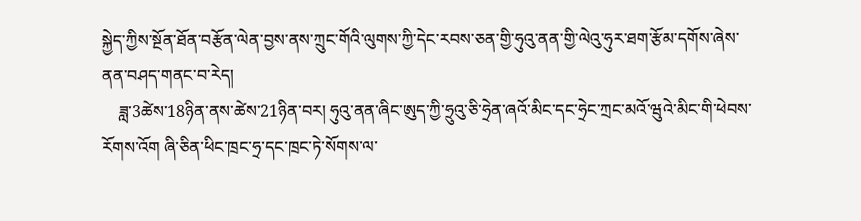སྐྱེད་ཀྱིས་སྔོན་ཐོན་བརྩོན་ལེན་བྱས་ནས་ཀྲུང་གོའི་ལུགས་ཀྱི་དེང་རབས་ཅན་གྱི་ཧུའུ་ནན་གྱི་ལེའུ་ཧུར་ཐག་རྩོམ་དགོས་ཞེས་ནན་བཤད་གནང་བ་རེད།
    ཟླ་3ཚེས་18ཉིན་ནས་ཚེས་21ཉིན་བར། ཧུའུ་ནན་ཞིང་ཨུད་ཀྱི་ཧྲུའུ་ཅི་ཧྲེན་ཞའོ་མིང་དང་ཧྲེང་ཀྲང་མའོ་ཝུའེ་མིང་གི་ཕེབས་རོགས་འོག ཞི་ཅིན་ཕིང་ཁྲང་ཧྲ་དང་ཁྲང་ཏེ་སོགས་ལ་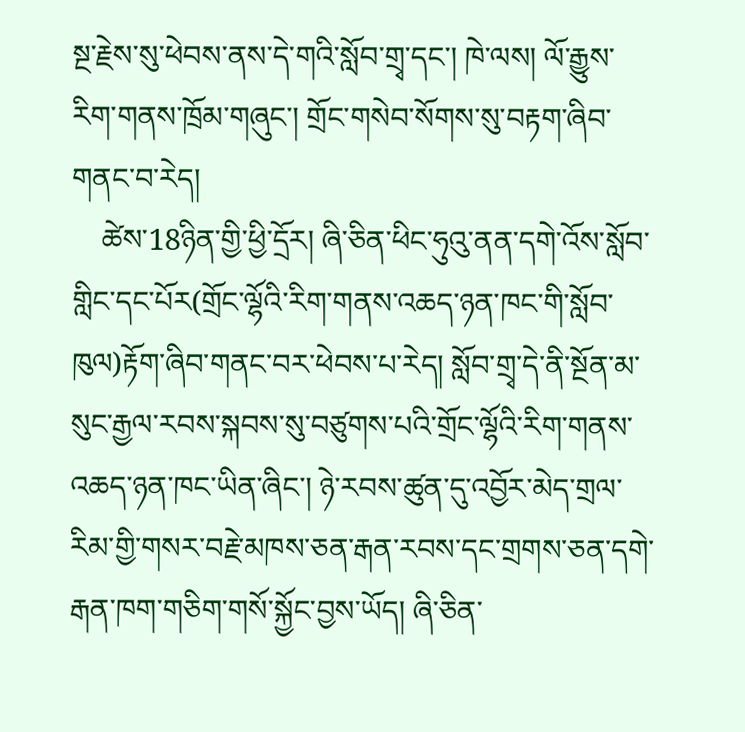སྔ་རྗེས་སུ་ཕེབས་ནས་དེ་གའི་སློབ་གྲྭ་དང་། ཁེ་ལས། ལོ་རྒྱུས་རིག་གནས་ཁྲོམ་གཞུང་། གྲོང་གསེབ་སོགས་སུ་བརྟག་ཞིབ་གནང་བ་རེད།
    ཚེས་18ཉིན་གྱི་ཕྱི་དྲོར། ཞི་ཅིན་ཕིང་ཧུའུ་ནན་དགེ་འོས་སློབ་གླིང་དང་པོར(གྲོང་ལྷོའི་རིག་གནས་འཆད་ཉན་ཁང་གི་སློབ་ཁུལ)རྟོག་ཞིབ་གནང་བར་ཕེབས་པ་རེད། སློབ་གྲྭ་དེ་ནི་སྔོན་མ་སུང་རྒྱལ་རབས་སྐབས་སུ་བཙུགས་པའི་གྲོང་ལྷོའི་རིག་གནས་འཆད་ཉན་ཁང་ཡིན་ཞིང་། ཉེ་རབས་ཚུན་དུ་འབྱོར་མེད་གྲལ་རིམ་གྱི་གསར་བརྗེ་མཁས་ཅན་རྒན་རབས་དང་གྲགས་ཅན་དགེ་རྒན་ཁག་གཅིག་གསོ་སྐྱོང་བྱས་ཡོད། ཞི་ཅིན་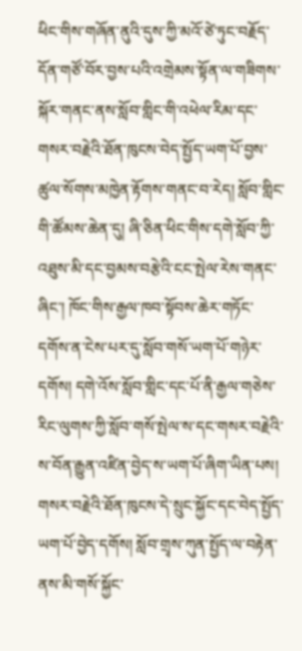ཕིང་གིས་གཞོན་ནུའི་དུས་ཀྱི་མའོ་ཙེ་ཏུང་བརྗོད་དོན་གཙོ་བོར་བྱས་པའི་འགྲེམས་སྟོན་ལ་གཟིགས་སྐོར་གནང་ནས་སློབ་གླིང་གི་འཕེལ་རིམ་དང་གསར་བརྗེའི་ཐོན་ཁུངས་བེད་སྤྱོད་ཡག་པོ་བྱས་ཚུལ་སོགས་མཁྱེན་རྟོགས་གནང་བ་རེད། སློབ་གླིང་གི་ཚོམས་ཆེན་དུ། ཞི་ཅིན་ཕིང་གིས་དགེ་སློབ་ཀྱི་འཐུས་མི་དང་བྱམས་བརྩེའི་ངང་སྤེལ་རེས་གནང་ཞིང་། ཁོང་གིས་རྒྱལ་ཁབ་སྟོབས་ཆེར་གཏོང་དགོས་ན་ངེས་པར་དུ་སློབ་གསོ་ཡག་པོ་གཉེར་དགོས། དགེ་འོས་སློབ་གླིང་དང་པོ་ནི་རྒྱལ་གཅེས་རིང་ལུགས་ཀྱི་སློབ་གསོ་སྤེལ་ས་དང་གསར་བརྗེའི་ས་བོན་རྒྱུན་འཛིན་བྱེད་ས་ཡག་པོ་ཞིག་ཡིན་པས། གསར་བརྗེའི་ཐོན་ཁུངས་དེ་སྲུང་སྐྱོང་དང་བེད་སྤྱོད་ཡག་པོ་བྱེད་དགོས། སློབ་གྲྭས་ཀུན་སྤྱོད་ལ་བརྟེན་ནས་མི་གསོ་སྐྱོང་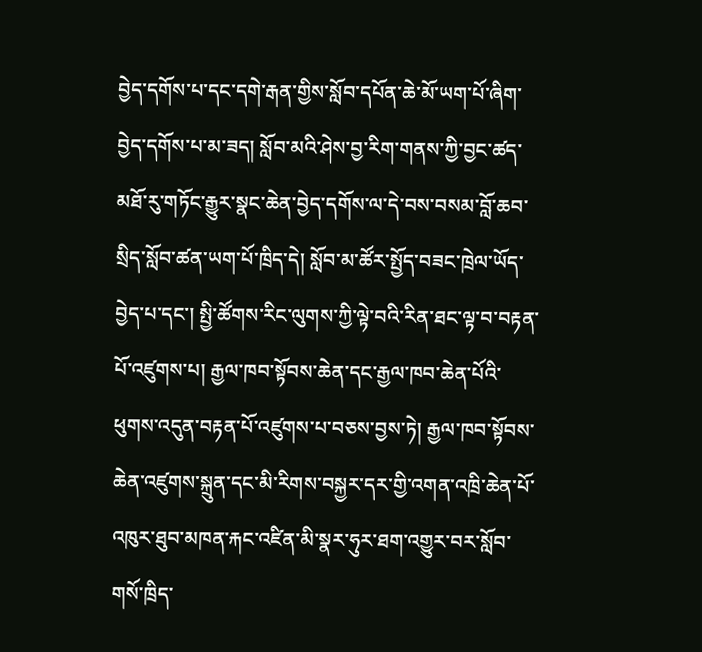བྱེད་དགོས་པ་དང་དགེ་རྒན་གྱིས་སློབ་དཔོན་ཆེ་མོ་ཡག་པོ་ཞིག་བྱེད་དགོས་པ་མ་ཟད། སློབ་མའི་ཤེས་བྱ་རིག་གནས་ཀྱི་བྱང་ཚད་མཐོ་རུ་གཏོང་རྒྱུར་སྣང་ཆེན་བྱེད་དགོས་ལ་དེ་བས་བསམ་བློ་ཆབ་སྲིད་སློབ་ཚན་ཡག་པོ་ཁྲིད་དེ། སློབ་མ་ཚོར་སྤྱོད་བཟང་ཁྲེལ་ཡོད་བྱེད་པ་དང་། སྤྱི་ཚོགས་རིང་ལུགས་ཀྱི་ལྟེ་བའི་རིན་ཐང་ལྟ་བ་བརྟན་པོ་འཛུགས་པ། རྒྱལ་ཁབ་སྟོབས་ཆེན་དང་རྒྱལ་ཁབ་ཆེན་པོའི་ཕུགས་འདུན་བརྟན་པོ་འཛུགས་པ་བཅས་བྱས་ཏེ། རྒྱལ་ཁབ་སྟོབས་ཆེན་འཛུགས་སྐྲུན་དང་མི་རིགས་བསྐྱར་དར་གྱི་འགན་འཁྲི་ཆེན་པོ་འཁུར་ཐུབ་མཁན་རྐང་འཛིན་མི་སྣར་ཧུར་ཐག་འགྱུར་བར་སློབ་གསོ་ཁྲིད་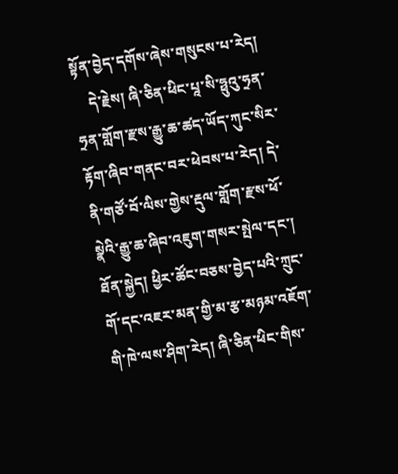སྟོན་བྱེད་དགོས་ཞེས་གསུངས་པ་རེད།
    དེ་རྗེས། ཞི་ཅིན་ཕིང་པཱ་སི་ཧྥུའུ་ཧྲན་ཧྲན་གློག་རྫས་རྒྱུ་ཆ་ཚད་ཡོད་ཀུང་སིར་རྟོག་ཞིབ་གནང་བར་ཕེབས་པ་རེད། དེ་ནི་གཙོ་བོ་ལིས་གྱེས་རྡུལ་གློག་རྫས་ཕོ་སྣེའི་རྒྱུ་ཆ་ཞིབ་འཇུག་གསར་སྤེལ་དང་། ཐོན་སྐྱེད། ཕྱིར་ཚོང་བཅས་བྱེད་པའི་ཀྲུང་གོ་དང་འཇར་མན་གྱི་མ་རྩ་མཉམ་འཇོག་གི་ཁེ་ལས་ཤིག་རེད། ཞི་ཅིན་ཕིང་གིས་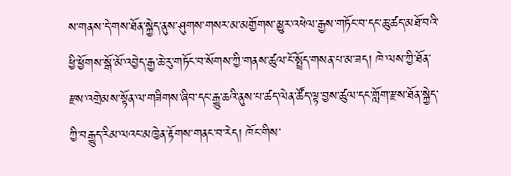ས་གནས་དེ་གས་ཐོན་སྐྱེད་ནུས་ཤུགས་གསར་མ་མགྱོགས་མྱུར་འཕེལ་རྒྱས་གཏོང་བ་དང་ཆུ་ཚད་མཐོ་བའི་ཕྱི་ཕྱོགས་སྒོ་མོ་འབྱེད་རྒྱ་ཆེ་རུ་གཏོང་བ་སོགས་ཀྱི་གནས་ཚུལ་ངོ་སྤྲོད་གསན་པ་མ་ཟད། ཁེ་ལས་ཀྱི་ཐོན་རྫས་འགྲེམས་སྟོན་ལ་གཟིགས་ཞིབ་དང་རྒྱུ་ཆའི་ནུས་པ་ཚད་ལེན་ཚོད་ལྟ་བྱས་ཚུལ་དང་གློག་རྫས་ཐོན་སྐྱེད་ཀྱི་བརྒྱུད་རིམ་ལའང་མཁྱེན་རྟོགས་གནང་བ་རེད། ཁོང་གིས་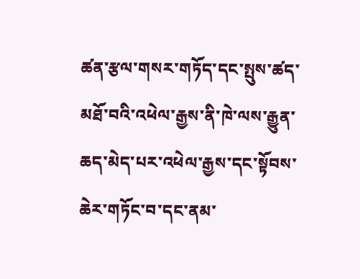ཚན་རྩལ་གསར་གཏོད་དང་སྤུས་ཚད་མཐོ་བའི་འཕེལ་རྒྱས་ནི་ཁེ་ལས་རྒྱུན་ཆད་མེད་པར་འཕེལ་རྒྱས་དང་སྟོབས་ཆེར་གཏོང་བ་དང་ནམ་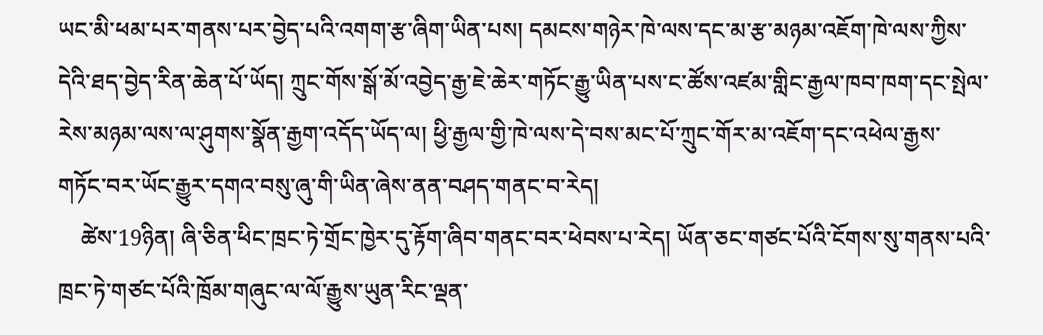ཡང་མི་ཕམ་པར་གནས་པར་བྱེད་པའི་འགག་རྩ་ཞིག་ཡིན་པས། དམངས་གཉེར་ཁེ་ལས་དང་མ་རྩ་མཉམ་འཇོག་ཁེ་ལས་ཀྱིས་དེའི་ཐད་བྱེད་རིན་ཆེན་པོ་ཡོད། ཀྲུང་གོས་སྒོ་མོ་འབྱེད་རྒྱ་ཇེ་ཆེར་གཏོང་རྒྱུ་ཡིན་པས་ང་ཚོས་འཛམ་གླིང་རྒྱལ་ཁབ་ཁག་དང་སྤེལ་རེས་མཉམ་ལས་ལ་ཤུགས་སྣོན་རྒྱག་འདོད་ཡོད་ལ། ཕྱི་རྒྱལ་གྱི་ཁེ་ལས་དེ་བས་མང་པོ་ཀྲུང་གོར་མ་འཇོག་དང་འཕེལ་རྒྱས་གཏོང་བར་ཡོང་རྒྱུར་དགའ་བསུ་ཞུ་གི་ཡིན་ཞེས་ནན་བཤད་གནང་བ་རེད།
    ཚེས་19ཉིན། ཞི་ཅིན་ཕིང་ཁྲང་ཏེ་གྲོང་ཁྱེར་དུ་རྟོག་ཞིབ་གནང་བར་ཕེབས་པ་རེད། ཡོན་ཅང་གཙང་པོའི་ངོགས་སུ་གནས་པའི་ཁྲང་ཏེ་གཙང་པོའི་ཁྲོམ་གཞུང་ལ་ལོ་རྒྱུས་ཡུན་རིང་ལྡན་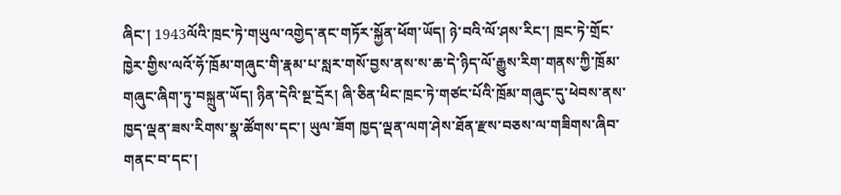ཞིང་། 1943ལོའི་ཁྲང་ཏེ་གཡུལ་འགྱེད་ནང་གཏོར་སྐྱོན་ཕོག་ཡོད། ཉེ་བའི་ལོ་ཤས་རིང་། ཁྲང་ཏེ་གྲོང་ཁྱེར་གྱིས་ལའོ་ཧོ་ཁྲོམ་གཞུང་གི་རྣམ་པ་སླར་གསོ་བྱས་ནས་ས་ཆ་དེ་ཉིད་ལོ་རྒྱུས་རིག་གནས་ཀྱི་ཁྲོམ་གཞུང་ཞིག་ཏུ་བསྐྲུན་ཡོད། ཉིན་དེའི་སྔ་དྲོར། ཞི་ཅིན་ཕིང་ཁྲང་ཏེ་གཙང་པོའི་ཁྲོམ་གཞུང་དུ་ཕེབས་ནས་ཁྱད་ལྡན་ཟས་རིགས་སྣ་ཚོགས་དང་། ཡུལ་ཟོག ཁྱད་ལྡན་ལག་ཤེས་ཐོན་རྫས་བཅས་ལ་གཟིགས་ཞིབ་གནང་བ་དང་།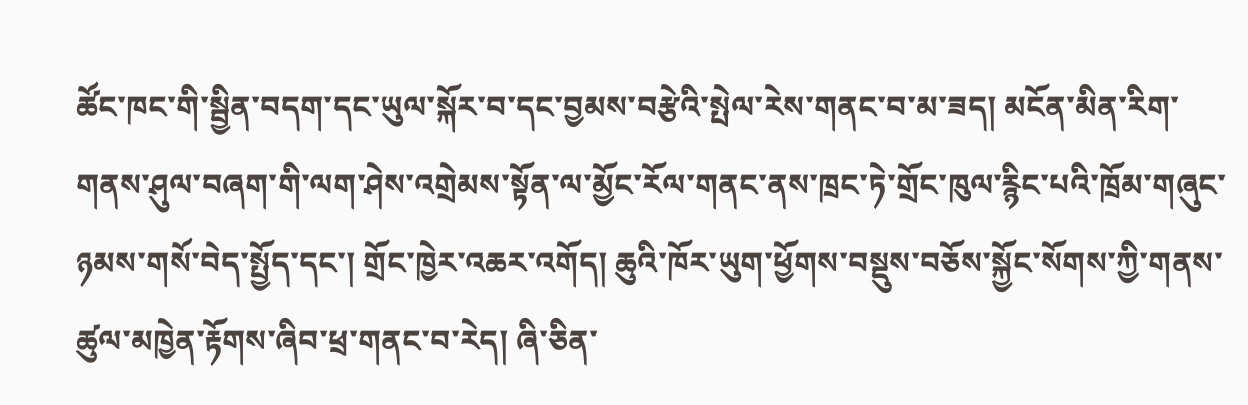ཚོང་ཁང་གི་སྦྱིན་བདག་དང་ཡུལ་སྐོར་བ་དང་བྱམས་བརྩེའི་སྤེལ་རེས་གནང་བ་མ་ཟད། མངོན་མིན་རིག་གནས་ཤུལ་བཞག་གི་ལག་ཤེས་འགྲེམས་སྟོན་ལ་མྱོང་རོལ་གནང་ནས་ཁྲང་ཏེ་གྲོང་ཁུལ་རྙིང་པའི་ཁྲོམ་གཞུང་ཉམས་གསོ་བེད་སྤྱོད་དང་། གྲོང་ཁྱེར་འཆར་འགོད། ཆུའི་ཁོར་ཡུག་ཕྱོགས་བསྡུས་བཅོས་སྐྱོང་སོགས་ཀྱི་གནས་ཚུལ་མཁྱེན་རྟོགས་ཞིབ་ཕྲ་གནང་བ་རེད། ཞི་ཅིན་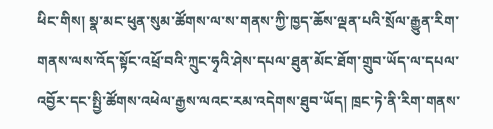ཕིང་གིས། སྣ་མང་ཕུན་སུམ་ཚོགས་ལ་ས་གནས་ཀྱི་ཁྱད་ཆོས་ལྡན་པའི་སྲོལ་རྒྱུན་རིག་གནས་ལས་འོད་སྟོང་འཕྲོ་བའི་ཀྲུང་ཧྭའི་ཤེས་དཔལ་ཐུན་མོང་ཐོག་གྲུབ་ཡོད་ལ་དཔལ་འབྱོར་དང་སྤྱི་ཚོགས་འཕེལ་རྒྱས་ལའང་རམ་འདེགས་ཐུབ་ཡོད། ཁྲང་ཏེ་ནི་རིག་གནས་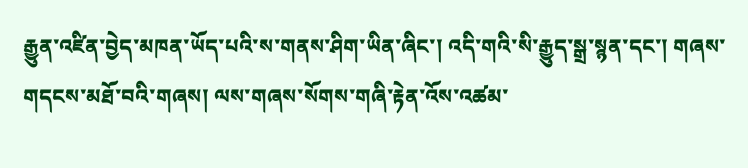རྒྱུན་འཛིན་བྱེད་མཁན་ཡོད་པའི་ས་གནས་ཤིག་ཡིན་ཞིང་། འདི་གའི་སི་རྒྱུད་སྒྲ་སྙན་དང་། གཞས་གདངས་མཐོ་བའི་གཞས། ལས་གཞས་སོགས་གཞི་རྟེན་འོས་འཚམ་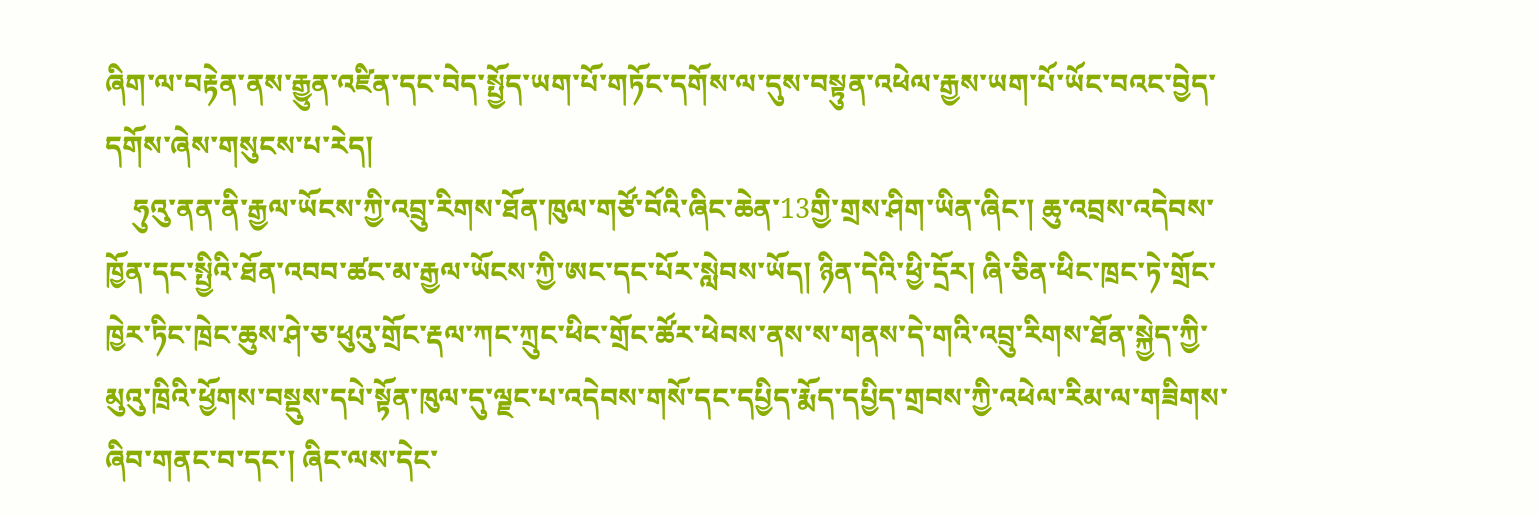ཞིག་ལ་བརྟེན་ནས་རྒྱུན་འཛིན་དང་བེད་སྤྱོད་ཡག་པོ་གཏོང་དགོས་ལ་དུས་བསྟུན་འཕེལ་རྒྱས་ཡག་པོ་ཡོང་བའང་བྱེད་དགོས་ཞེས་གསུངས་པ་རེད།
    ཧུའུ་ནན་ནི་རྒྱལ་ཡོངས་ཀྱི་འབྲུ་རིགས་ཐོན་ཁུལ་གཙོ་བོའི་ཞིང་ཆེན་13གྱི་གྲས་ཤིག་ཡིན་ཞིང་། ཆུ་འབྲས་འདེབས་ཁྱོན་དང་སྤྱིའི་ཐོན་འབབ་ཚང་མ་རྒྱལ་ཡོངས་ཀྱི་ཨང་དང་པོར་སླེབས་ཡོད། ཉིན་དེའི་ཕྱི་དྲོར། ཞི་ཅིན་ཕིང་ཁྲང་ཏེ་གྲོང་ཁྱེར་ཏིང་ཁྲེང་ཆུས་ཤེ་ཅ་ཕུའུ་གྲོང་རྡལ་ཀང་ཀྲུང་ཕིང་གྲོང་ཚོར་ཕེབས་ནས་ས་གནས་དེ་གའི་འབྲུ་རིགས་ཐོན་སྐྱེད་ཀྱི་མུའུ་ཁྲིའི་ཕྱོགས་བསྡུས་དཔེ་སྟོན་ཁུལ་དུ་ལྗང་པ་འདེབས་གསོ་དང་དཔྱིད་རྨོད་དཔྱིད་གྲབས་ཀྱི་འཕེལ་རིམ་ལ་གཟིགས་ཞིབ་གནང་བ་དང་། ཞིང་ལས་དེང་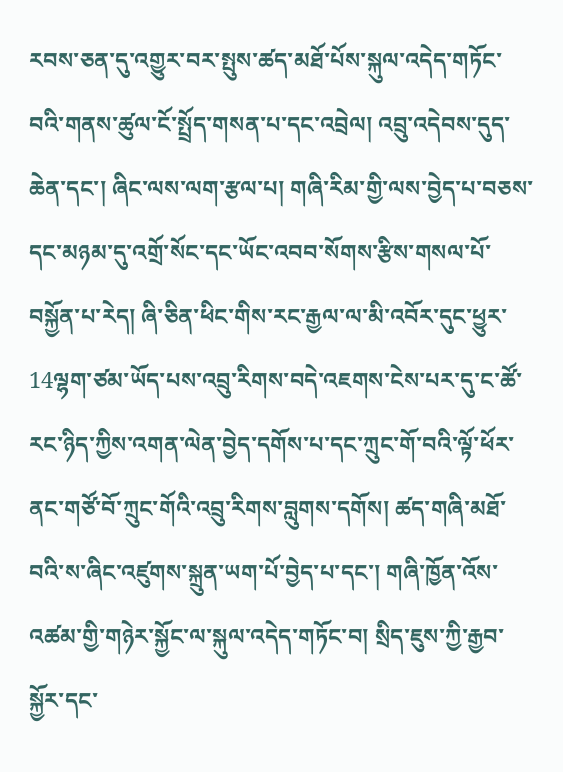རབས་ཅན་དུ་འགྱུར་བར་སྤུས་ཚད་མཐོ་པོས་སྐུལ་འདེད་གཏོང་བའི་གནས་ཚུལ་ངོ་སྤྲོད་གསན་པ་དང་འབྲེལ། འབྲུ་འདེབས་དུད་ཆེན་དང་། ཞིང་ལས་ལག་རྩལ་པ། གཞི་རིམ་གྱི་ལས་བྱེད་པ་བཅས་དང་མཉམ་དུ་འགྲོ་སོང་དང་ཡོང་འབབ་སོགས་རྩིས་གསལ་པོ་བསྐྱོན་པ་རེད། ཞི་ཅིན་ཕིང་གིས་རང་རྒྱལ་ལ་མི་འབོར་དུང་ཕྱུར་14ལྷག་ཙམ་ཡོད་པས་འབྲུ་རིགས་བདེ་འཇགས་ངེས་པར་དུ་ང་ཚོ་རང་ཉིད་ཀྱིས་འགན་ལེན་བྱེད་དགོས་པ་དང་ཀྲུང་གོ་བའི་ལྟོ་ཕོར་ནང་གཙོ་བོ་ཀྲུང་གོའི་འབྲུ་རིགས་བླུགས་དགོས། ཚད་གཞི་མཐོ་བའི་ས་ཞིང་འཛུགས་སྐྲུན་ཡག་པོ་བྱེད་པ་དང་། གཞི་ཁྱོན་འོས་འཚམ་གྱི་གཉེར་སྐྱོང་ལ་སྐུལ་འདེད་གཏོང་བ། སྲིད་ཇུས་ཀྱི་རྒྱབ་སྐྱོར་དང་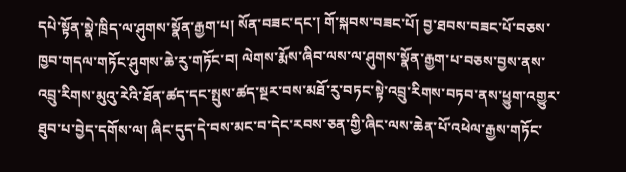དཔེ་སྟོན་སྣེ་ཁྲིད་ལ་ཤུགས་སྣོན་རྒྱག་པ། སོན་བཟང་དང་། གོ་སྐབས་བཟང་པོ། བྱ་ཐབས་བཟང་པོ་བཅས་ཁྱབ་གདལ་གཏོང་ཤུགས་ཆེ་རུ་གཏོང་བ། ལེགས་རྨོས་ཞིབ་ལས་ལ་ཤུགས་སྣོན་རྒྱག་པ་བཅས་བྱས་ནས་འབྲུ་རིགས་མུའུ་རེའི་ཐོན་ཚད་དང་སྤུས་ཚད་སྔར་བས་མཐོ་རུ་བཏང་སྟེ་འབྲུ་རིགས་བཏབ་ནས་ཕྱུག་འགྱུར་ཐུབ་པ་བྱེད་དགོས་ལ། ཞིང་དུད་དེ་བས་མང་བ་དེང་རབས་ཅན་གྱི་ཞིང་ལས་ཆེན་པོ་འཕེལ་རྒྱས་གཏོང་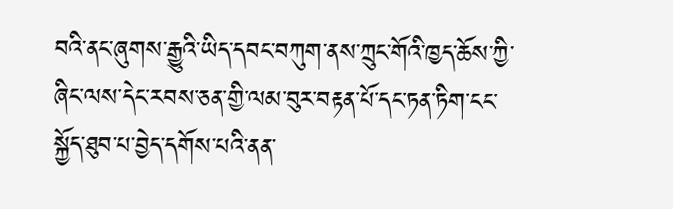བའི་ནང་ཞུགས་རྒྱུའི་ཡིད་དབང་བཀུག་ནས་ཀྲུང་གོའི་ཁྱད་ཆོས་ཀྱི་ཞིང་ལས་དེང་རབས་ཅན་གྱི་ལམ་བུར་བརྟན་པོ་དང་ཏན་ཏིག་ངང་སྐྱོད་ཐུབ་པ་བྱེད་དགོས་པའི་ནན་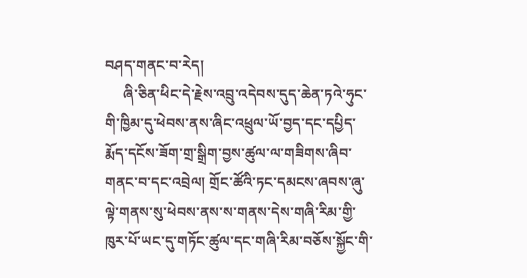བཤད་གནང་བ་རེད།
     ཞི་ཅིན་ཕིང་དེ་རྗེས་འབྲུ་འདེབས་དུད་ཆེན་ཏའེ་ཧུང་གི་ཁྱིམ་དུ་ཕེབས་ནས་ཞིང་འཕྲུལ་ཡོ་བྱད་དང་དཔྱིད་རྨོད་དངོས་ཟོག་གྲ་སྒྲིག་བྱས་ཚུལ་ལ་གཟིགས་ཞིབ་གནང་བ་དང་འབྲེལ། གྲོང་ཚོའི་ཏང་དམངས་ཞབས་ཞུ་ལྟེ་གནས་སུ་ཕེབས་ནས་ས་གནས་དེས་གཞི་རིམ་གྱི་ཁུར་པོ་ཡང་དུ་གཏོང་ཚུལ་དང་གཞི་རིམ་བཅོས་སྐྱོང་གི་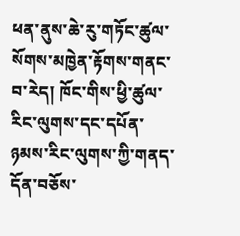ཕན་ནུས་ཆེ་རུ་གཏོང་ཚུལ་སོགས་མཁྱེན་རྟོགས་གནང་བ་རེད། ཁོང་གིས་ཕྱི་ཚུལ་རིང་ལུགས་དང་དཔོན་ཉམས་རིང་ལུགས་ཀྱི་གནད་དོན་བཅོས་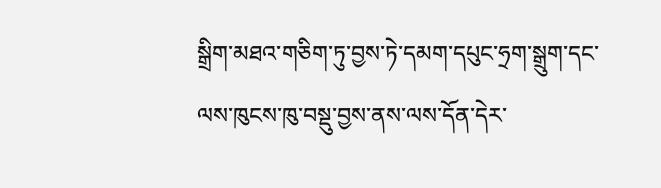སྒྲིག་མཐའ་གཅིག་ཏུ་བྱས་ཏེ་དམག་དཔུང་ཧྲག་སྒྲུག་དང་ལས་ཁུངས་ཁུ་བསྡུ་བྱས་ནས་ལས་དོན་དེར་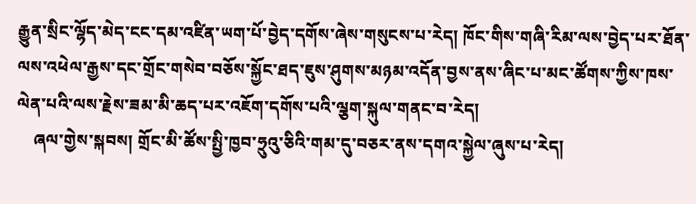རྒྱུན་སྲིང་ལྷོད་མེད་ངང་དམ་འཛིན་ཡག་པོ་བྱེད་དགོས་ཞེས་གསུངས་པ་རེད། ཁོང་གིས་གཞི་རིམ་ལས་བྱེད་པར་ཐོན་ལས་འཕེལ་རྒྱས་དང་གྲོང་གསེབ་བཅོས་སྐྱོང་ཐད་ཇུས་ཤུགས་མཉམ་འདོན་བྱས་ནས་ཞིང་པ་མང་ཚོགས་ཀྱིས་ཁས་ལེན་པའི་ལས་རྗེས་ཟམ་མི་ཆད་པར་འཇོག་དགོས་པའི་ལྕག་སྐུལ་གནང་བ་རེད།
    ཞལ་གྱེས་སྐབས། གྲོང་མི་ཚོས་སྤྱི་ཁྱབ་ཧྲུའུ་ཅིའི་གམ་དུ་བཅར་ནས་དགའ་སྐྱེལ་ཞུས་པ་རེད།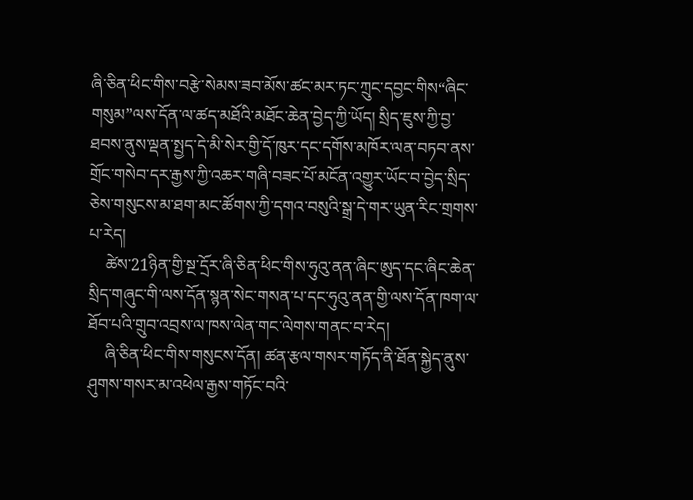ཞི་ཅིན་ཕིང་གིས་བརྩེ་སེམས་ཟབ་མོས་ཚང་མར་ཏང་ཀྲུང་དབྱང་གིས“ཞིང་གསུམ”ལས་དོན་ལ་ཚད་མཐོའི་མཐོང་ཆེན་བྱེད་ཀྱི་ཡོད། སྲིད་ཇུས་ཀྱི་བྱ་ཐབས་ནུས་ལྡན་སྤྱད་དེ་མི་སེར་གྱི་དོ་ཁུར་དང་དགོས་མཁོར་ལན་བཏབ་ནས་གྲོང་གསེབ་དར་རྒྱས་ཀྱི་འཆར་གཞི་བཟང་པོ་མངོན་འགྱུར་ཡོང་བ་བྱེད་སྲིད་ཅེས་གསུངས་མ་ཐག་མང་ཚོགས་ཀྱི་དགའ་བསུའི་སྒྲ་དེ་གར་ཡུན་རིང་གྲགས་པ་རེད།
    ཚེས་21ཉིན་གྱི་སྔ་དྲོར་ཞི་ཅིན་ཕིང་གིས་ཧུའུ་ནན་ཞིང་ཨུད་དང་ཞིང་ཆེན་སྲིད་གཞུང་གི་ལས་དོན་སྙན་སེང་གསན་པ་དང་ཧུའུ་ནན་གྱི་ལས་དོན་ཁག་ལ་ཐོབ་པའི་གྲུབ་འབྲས་ལ་ཁས་ལེན་གང་ལེགས་གནང་བ་རེད།
    ཞི་ཅིན་ཕིང་གིས་གསུངས་དོན། ཚན་རྩལ་གསར་གཏོད་ནི་ཐོན་སྐྱེད་ནུས་ཤུགས་གསར་མ་འཕེལ་རྒྱས་གཏོང་བའི་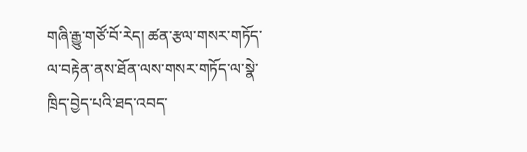གཞི་རྒྱུ་གཙོ་བོ་རེད། ཚན་རྩལ་གསར་གཏོད་ལ་བརྟེན་ནས་ཐོན་ལས་གསར་གཏོད་ལ་སྣེ་ཁྲིད་བྱེད་པའི་ཐད་འབད་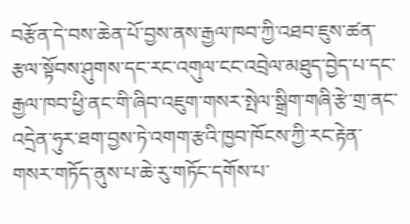བརྩོན་དེ་བས་ཆེན་པོ་བྱས་ནས་རྒྱལ་ཁབ་ཀྱི་འཐབ་ཇུས་ཚན་རྩལ་སྟོབས་ཤུགས་དང་རང་འགུལ་ངང་འབྲེལ་མཐུད་བྱེད་པ་དང་རྒྱལ་ཁབ་ཕྱི་ནང་གི་ཞིབ་འཇུག་གསར་སྤེལ་སྒྲིག་གཞི་རྩེ་གྲ་ནང་འདྲེན་ཧུར་ཐག་བྱས་ཏེ་འགག་རྩའི་ཁྱབ་ཁོངས་ཀྱི་རང་རྟེན་གསར་གཏོད་ནུས་པ་ཆེ་རུ་གཏོང་དགོས་པ་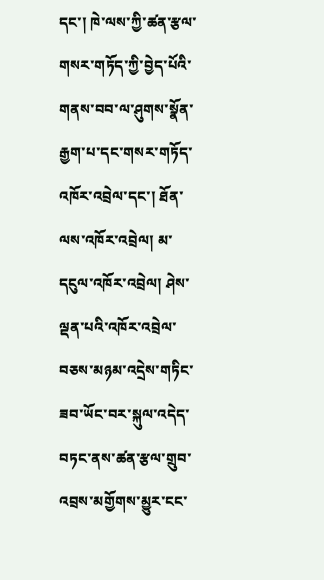དང་། ཁེ་ལས་ཀྱི་ཚན་རྩལ་གསར་གཏོད་ཀྱི་བྱེད་པོའི་གནས་བབ་ལ་ཤུགས་སྣོན་རྒྱག་པ་དང་གསར་གཏོད་འཁོར་འབྲེལ་དང་། ཐོན་ལས་འཁོར་འབྲེལ། མ་དངུལ་འཁོར་འབྲེལ། ཤེས་ལྡན་པའི་འཁོར་འབྲེལ་བཅས་མཉམ་འདྲེས་གཏིང་ཟབ་ཡོང་བར་སྐུལ་འདེད་བཏང་ནས་ཚན་རྩལ་གྲུབ་འབྲས་མགྱོགས་མྱུར་ངང་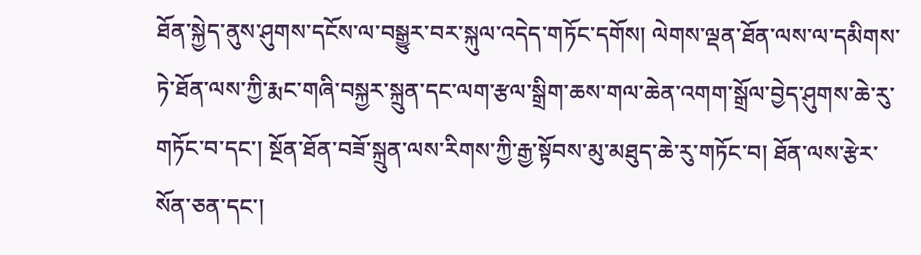ཐོན་སྐྱེད་ནུས་ཤུགས་དངོས་ལ་བསྒྱུར་བར་སྐུལ་འདེད་གཏོང་དགོས། ལེགས་ལྡན་ཐོན་ལས་ལ་དམིགས་ཏེ་ཐོན་ལས་ཀྱི་རྨང་གཞི་བསྐྱར་སྐྲུན་དང་ལག་རྩལ་སྒྲིག་ཆས་གལ་ཆེན་འགག་སྒྲོལ་བྱེད་ཤུགས་ཆེ་རུ་གཏོང་བ་དང་། སྔོན་ཐོན་བཟོ་སྐྲུན་ལས་རིགས་ཀྱི་རྒྱ་སྟོབས་མུ་མཐུད་ཆེ་རུ་གཏོང་བ། ཐོན་ལས་རྩེར་སོན་ཅན་དང་།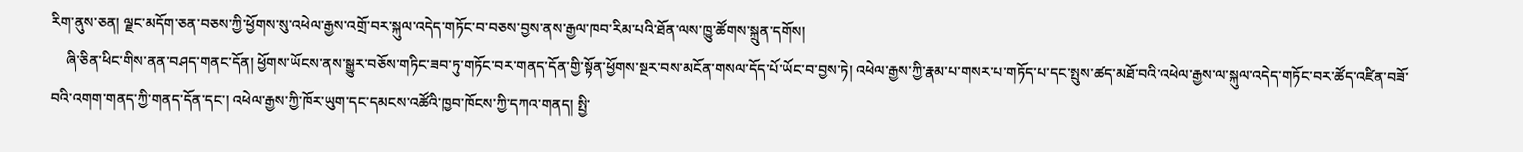རིག་ནུས་ཅན། ལྗང་མདོག་ཅན་བཅས་ཀྱི་ཕྱོགས་སུ་འཕེལ་རྒྱས་འགྲོ་བར་སྐུལ་འདེད་གཏོང་བ་བཅས་བྱས་ནས་རྒྱལ་ཁབ་རིམ་པའི་ཐོན་ལས་ཁྱུ་ཚོགས་སྐྲུན་དགོས།
    ཞི་ཅིན་ཕིང་གིས་ནན་བཤད་གནང་དོན། ཕྱོགས་ཡོངས་ནས་སྒྱུར་བཅོས་གཏིང་ཟབ་ཏུ་གཏོང་བར་གནད་དོན་གྱི་སྟོན་ཕྱོགས་སྔར་བས་མངོན་གསལ་དོད་པོ་ཡོང་བ་བྱས་ཏེ། འཕེལ་རྒྱས་ཀྱི་རྣམ་པ་གསར་པ་གཏོད་པ་དང་སྤུས་ཚད་མཐོ་བའི་འཕེལ་རྒྱས་ལ་སྐུལ་འདེད་གཏོང་བར་ཚོད་འཛིན་བཟོ་བའི་འགག་གནད་ཀྱི་གནད་དོན་དང་། འཕེལ་རྒྱས་ཀྱི་ཁོར་ཡུག་དང་དམངས་འཚོའི་ཁྱབ་ཁོངས་ཀྱི་དཀའ་གནད། སྤྱི་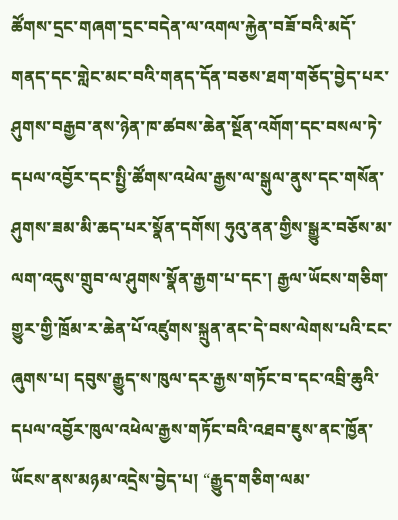ཚོགས་དྲང་གཞག་དྲང་བདེན་ལ་འགལ་རྐྱེན་བཟོ་བའི་མདོ་གནད་དང་གླེང་མང་བའི་གནད་དོན་བཅས་ཐག་གཅོད་བྱེད་པར་ཤུགས་བརྒྱབ་ནས་ཉེན་ཁ་ཚབས་ཆེན་སྔོན་འགོག་དང་བསལ་ཏེ་དཔལ་འབྱོར་དང་སྤྱི་ཚོགས་འཕེལ་རྒྱས་ལ་སྒུལ་ནུས་དང་གསོན་ཤུགས་ཟམ་མི་ཆད་པར་སྣོན་དགོས། ཧུའུ་ནན་གྱིས་སྒྱུར་བཅོས་མ་ལག་འདུས་གྲུབ་ལ་ཤུགས་སྣོན་རྒྱག་པ་དང་། རྒྱལ་ཡོངས་གཅིག་གྱུར་གྱི་ཁྲོམ་ར་ཆེན་པོ་འཛུགས་སྐྲུན་ནང་དེ་བས་ལེགས་པའི་ངང་ཞུགས་པ། དབུས་རྒྱུད་ས་ཁུལ་དར་རྒྱས་གཏོང་བ་དང་འབྲི་ཆུའི་དཔལ་འབྱོར་ཁུལ་འཕེལ་རྒྱས་གཏོང་བའི་འཐབ་ཇུས་ནང་ཁྱོན་ཡོངས་ནས་མཉམ་འདྲེས་བྱེད་པ། “རྒྱུད་གཅིག་ལམ་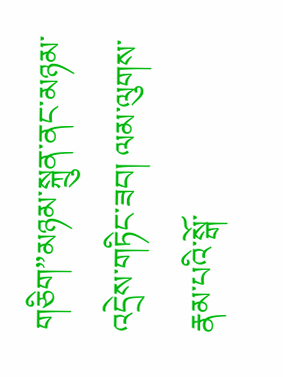གཅིག”མཉམ་སྐྲུན་ནང་མཉམ་འདྲེས་གཏིང་ཟབ། ལམ་ལུགས་རྣམ་པའི་སྒོ་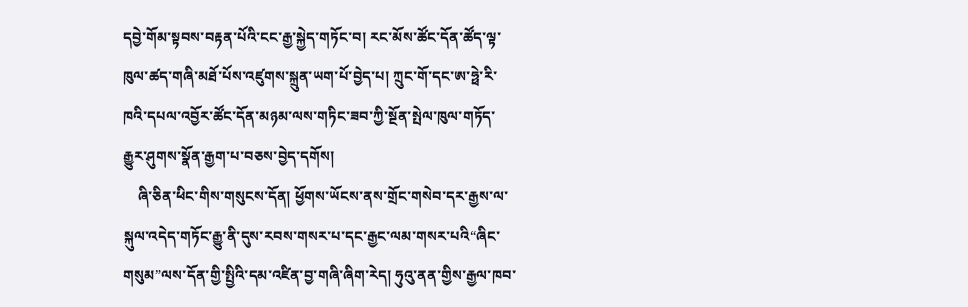དབྱེ་གོམ་སྟབས་བརྟན་པོའི་ངང་རྒྱ་སྐྱེད་གཏོང་བ། རང་མོས་ཚོང་དོན་ཚོད་ལྟ་ཁུལ་ཚད་གཞི་མཐོ་པོས་འཛུགས་སྐྲུན་ཡག་པོ་བྱེད་པ། ཀྲུང་གོ་དང་ཨ་ཧྥེ་རི་ཁའི་དཔལ་འབྱོར་ཚོང་དོན་མཉམ་ལས་གཏིང་ཟབ་ཀྱི་སྔོན་སྤེལ་ཁུལ་གཏོད་རྒྱུར་ཤུགས་སྣོན་རྒྱག་པ་བཅས་བྱེད་དགོས།
    ཞི་ཅིན་ཕིང་གིས་གསུངས་དོན། ཕྱོགས་ཡོངས་ནས་གྲོང་གསེབ་དར་རྒྱས་ལ་སྐུལ་འདེད་གཏོང་རྒྱུ་ནི་དུས་རབས་གསར་པ་དང་རྒྱང་ལམ་གསར་པའི“ཞིང་གསུམ”ལས་དོན་གྱི་སྤྱིའི་དམ་འཛིན་བྱ་གཞི་ཞིག་རེད། ཧུའུ་ནན་གྱིས་རྒྱལ་ཁབ་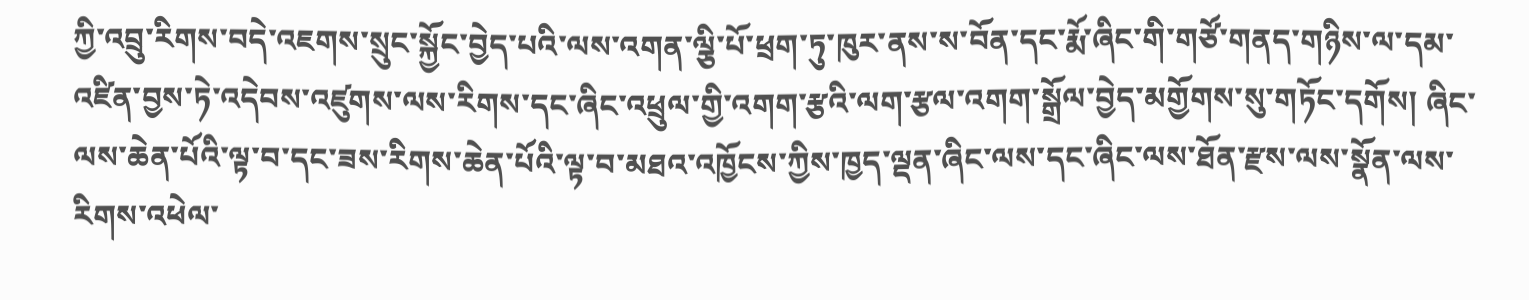ཀྱི་འབྲུ་རིགས་བདེ་འཇགས་སྲུང་སྐྱོང་བྱེད་པའི་ལས་འགན་ལྕི་པོ་ཕྲག་ཏུ་ཁུར་ནས་ས་བོན་དང་རྨོ་ཞིང་གི་གཙོ་གནད་གཉིས་ལ་དམ་འཛིན་བྱས་ཏེ་འདེབས་འཛུགས་ལས་རིགས་དང་ཞིང་འཕྲུལ་གྱི་འགག་རྩའི་ལག་རྩལ་འགག་སྒྲོལ་བྱེད་མགྱོགས་སུ་གཏོང་དགོས། ཞིང་ལས་ཆེན་པོའི་ལྟ་བ་དང་ཟས་རིགས་ཆེན་པོའི་ལྟ་བ་མཐའ་འཁྱོངས་ཀྱིས་ཁྱད་ལྡན་ཞིང་ལས་དང་ཞིང་ལས་ཐོན་རྫས་ལས་སྣོན་ལས་རིགས་འཕེལ་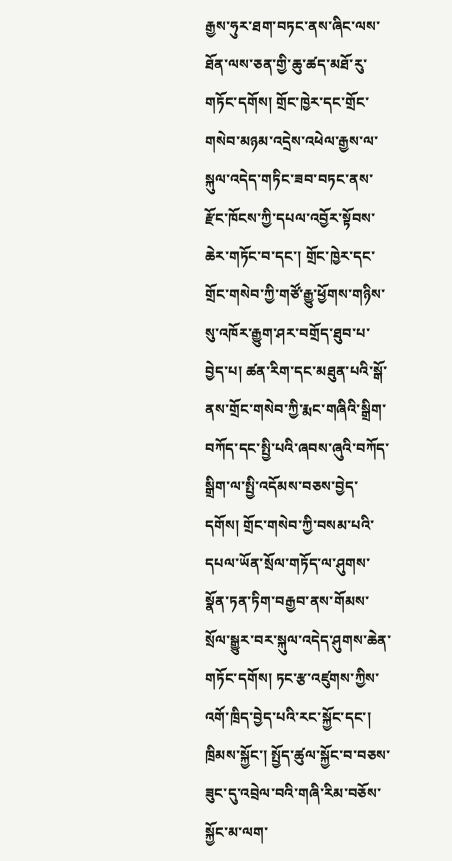རྒྱས་ཧུར་ཐག་བཏང་ནས་ཞིང་ལས་ཐོན་ལས་ཅན་གྱི་ཆུ་ཚད་མཐོ་རུ་གཏོང་དགོས། གྲོང་ཁྱེར་དང་གྲོང་གསེབ་མཉམ་འདྲེས་འཕེལ་རྒྱས་ལ་སྐུལ་འདེད་གཏིང་ཟབ་བཏང་ནས་རྫོང་ཁོངས་ཀྱི་དཔལ་འབྱོར་སྟོབས་ཆེར་གཏོང་བ་དང་། གྲོང་ཁྱེར་དང་གྲོང་གསེབ་ཀྱི་གཙོ་རྒྱུ་ཕྱོགས་གཉིས་སུ་འཁོར་རྒྱུག་ཤར་བགྲོད་ཐུབ་པ་བྱེད་པ། ཚན་རིག་དང་མཐུན་པའི་སྒོ་ནས་གྲོང་གསེབ་ཀྱི་རྨང་གཞིའི་སྒྲིག་བཀོད་དང་སྤྱི་པའི་ཞབས་ཞུའི་བཀོད་སྒྲིག་ལ་སྤྱི་འདོམས་བཅས་བྱེད་དགོས། གྲོང་གསེབ་ཀྱི་བསམ་པའི་དཔལ་ཡོན་སྲོལ་གཏོད་ལ་ཤུགས་སྣོན་ཏན་ཏིག་བརྒྱབ་ནས་གོམས་སྲོལ་སྒྱུར་བར་སྐུལ་འདེད་ཤུགས་ཆེན་གཏོང་དགོས། ཏང་རྩ་འཛུགས་ཀྱིས་འགོ་ཁྲིད་བྱེད་པའི་རང་སྐྱོང་དང་། ཁྲིམས་སྐྱོང་། སྤྱོད་ཚུལ་སྐྱོང་བ་བཅས་ཟུང་དུ་འབྲེལ་བའི་གཞི་རིམ་བཅོས་སྐྱོང་མ་ལག་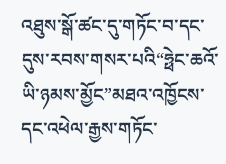འཐུས་སྒོ་ཚང་དུ་གཏོང་བ་དང་དུས་རབས་གསར་པའི“ཧྥེང་ཆའོ་ཡི་ཉམས་མྱོང”མཐའ་འཁྱོངས་དང་འཕེལ་རྒྱས་གཏོང་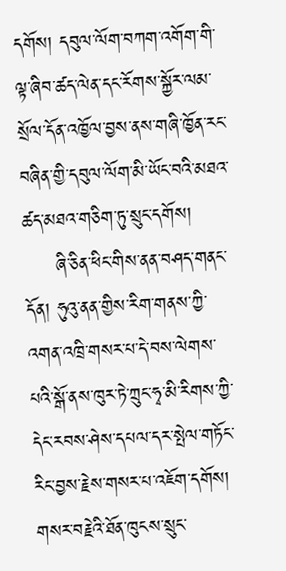དགོས། དབུལ་ལོག་བཀག་འགོག་གི་ལྟ་ཞིབ་ཚད་ལེན་དང་རོགས་སྐྱོར་ལམ་སྲོལ་དོན་འཁྱོལ་བྱས་ནས་གཞི་ཁྱོན་རང་བཞིན་གྱི་དབུལ་ལོག་མི་ཡོང་བའི་མཐའ་ཚད་མཐའ་གཅིག་ཏུ་སྲུང་དགོས།
     ཞི་ཅིན་ཕིང་གིས་ནན་བཤད་གནང་དོན། ཧུའུ་ནན་གྱིས་རིག་གནས་ཀྱི་འགན་འཁྲི་གསར་པ་དེ་བས་ལེགས་པའི་སྒོ་ནས་ཁུར་ཏེ་ཀྲུང་ཧྭ་མི་རིགས་ཀྱི་དེང་རབས་ཤེས་དཔལ་དར་སྤེལ་གཏོང་རིང་བྱས་རྗེས་གསར་པ་འཇོག་དགོས། གསར་བརྗེའི་ཐོན་ཁུངས་སྲུང་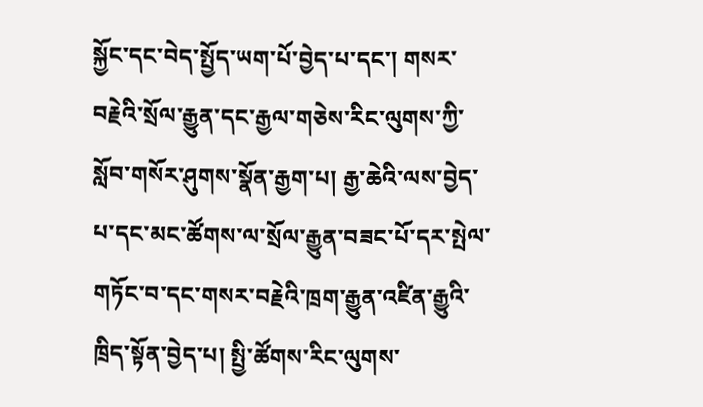སྐྱོང་དང་བེད་སྤྱོད་ཡག་པོ་བྱེད་པ་དང་། གསར་བརྗེའི་སྲོལ་རྒྱུན་དང་རྒྱལ་གཅེས་རིང་ལུགས་ཀྱི་སློབ་གསོར་ཤུགས་སྣོན་རྒྱག་པ། རྒྱ་ཆེའི་ལས་བྱེད་པ་དང་མང་ཚོགས་ལ་སྲོལ་རྒྱུན་བཟང་པོ་དར་སྤེལ་གཏོང་བ་དང་གསར་བརྗེའི་ཁྲག་རྒྱུན་འཛིན་རྒྱུའི་ཁྲིད་སྟོན་བྱེད་པ། སྤྱི་ཚོགས་རིང་ལུགས་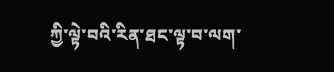ཀྱི་ལྟེ་བའི་རིན་ཐང་ལྟ་བ་ལག་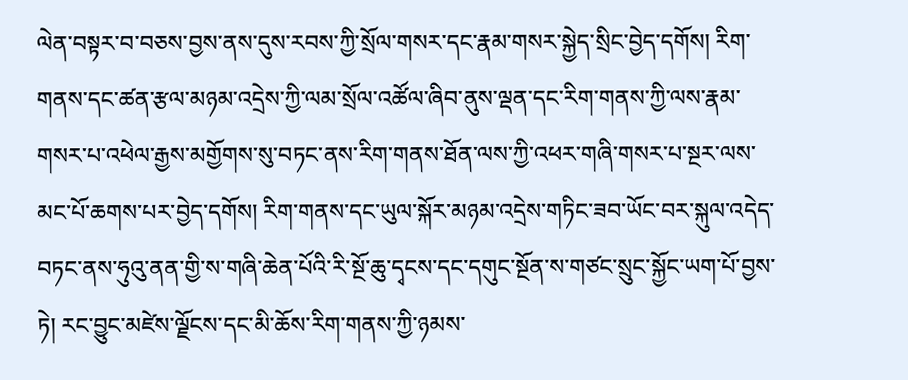ལེན་བསྟར་བ་བཅས་བྱས་ནས་དུས་རབས་ཀྱི་སྲོལ་གསར་དང་རྣམ་གསར་སྐྱེད་སྲིང་བྱེད་དགོས། རིག་གནས་དང་ཚན་རྩལ་མཉམ་འདྲེས་ཀྱི་ལམ་སྲོལ་འཚོལ་ཞིབ་ནུས་ལྡན་དང་རིག་གནས་ཀྱི་ལས་རྣམ་གསར་པ་འཕེལ་རྒྱས་མགྱོགས་སུ་བཏང་ནས་རིག་གནས་ཐོན་ལས་ཀྱི་འཕར་གཞི་གསར་པ་སྔར་ལས་མང་པོ་ཆགས་པར་བྱེད་དགོས། རིག་གནས་དང་ཡུལ་སྐོར་མཉམ་འདྲེས་གཏིང་ཟབ་ཡོང་བར་སྐུལ་འདེད་བཏང་ནས་ཧུའུ་ནན་གྱི་ས་གཞི་ཆེན་པོའི་རི་སྔོ་ཆུ་དྭངས་དང་དགུང་སྔོན་ས་གཙང་སྲུང་སྐྱོང་ཡག་པོ་བྱས་ཏེ། རང་བྱུང་མཛེས་ལྗོངས་དང་མི་ཆོས་རིག་གནས་ཀྱི་ཉམས་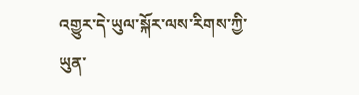འགྱུར་དེ་ཡུལ་སྐོར་ལས་རིགས་ཀྱི་ཡུན་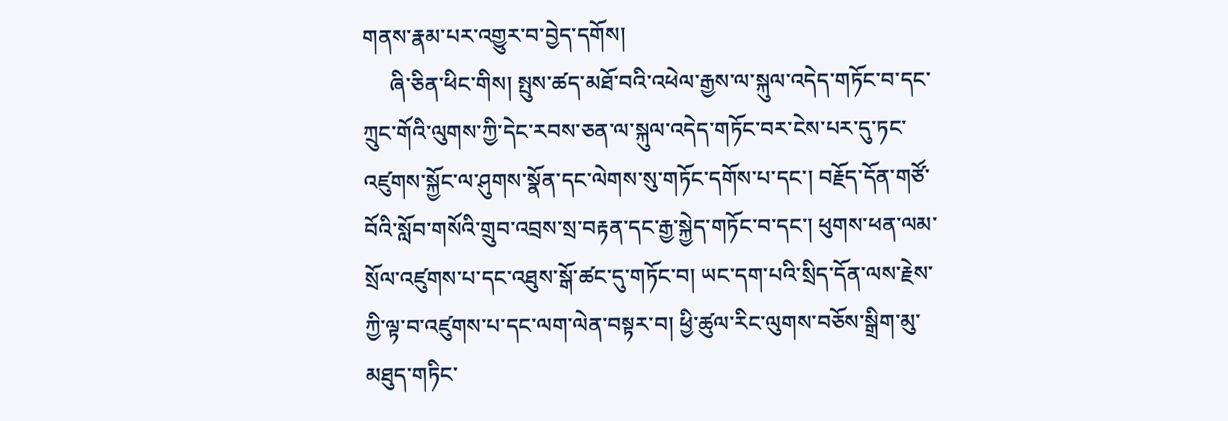གནས་རྣམ་པར་འགྱུར་བ་བྱེད་དགོས།
     ཞི་ཅིན་ཕིང་གིས། སྤུས་ཚད་མཐོ་བའི་འཕེལ་རྒྱས་ལ་སྐུལ་འདེད་གཏོང་བ་དང་ཀྲུང་གོའི་ལུགས་ཀྱི་དེང་རབས་ཅན་ལ་སྐུལ་འདེད་གཏོང་བར་ངེས་པར་དུ་ཏང་འཛུགས་སྐྱོང་ལ་ཤུགས་སྣོན་དང་ལེགས་སུ་གཏོང་དགོས་པ་དང་། བརྗོད་དོན་གཙོ་བོའི་སློབ་གསོའི་གྲུབ་འབྲས་སྲ་བརྟན་དང་རྒྱ་སྐྱེད་གཏོང་བ་དང་། ཕུགས་ཕན་ལམ་སྲོལ་འཛུགས་པ་དང་འཐུས་སྒོ་ཚང་དུ་གཏོང་བ། ཡང་དག་པའི་སྲིད་དོན་ལས་རྗེས་ཀྱི་ལྟ་བ་འཛུགས་པ་དང་ལག་ལེན་བསྟར་བ། ཕྱི་ཚུལ་རིང་ལུགས་བཅོས་སྒྲིག་མུ་མཐུད་གཏིང་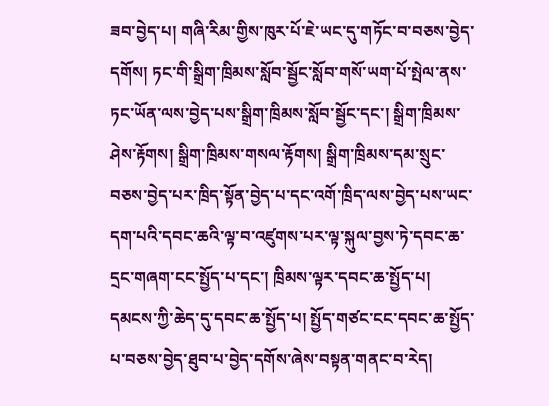ཟབ་བྱེད་པ། གཞི་རིམ་གྱིས་ཁུར་པོ་ཇེ་ཡང་དུ་གཏོང་བ་བཅས་བྱེད་དགོས། ཏང་གི་སྒྲིག་ཁྲིམས་སློབ་སྦྱོང་སློབ་གསོ་ཡག་པོ་སྤེལ་ནས་ཏང་ཡོན་ལས་བྱེད་པས་སྒྲིག་ཁྲིམས་སློབ་སྦྱོང་དང་། སྒྲིག་ཁྲིམས་ཤེས་རྟོགས། སྒྲིག་ཁྲིམས་གསལ་རྟོགས། སྒྲིག་ཁྲིམས་དམ་སྲུང་བཅས་བྱེད་པར་ཁྲིད་སྟོན་བྱེད་པ་དང་འགོ་ཁྲིད་ལས་བྱེད་པས་ཡང་དག་པའི་དབང་ཆའི་ལྟ་བ་འཛུགས་པར་ལྟ་སྐུལ་བྱས་ཏེ་དབང་ཆ་དྲང་གཞག་ངང་སྤྱོད་པ་དང་། ཁྲིམས་ལྟར་དབང་ཆ་སྤྱོད་པ། དམངས་ཀྱི་ཆེད་དུ་དབང་ཆ་སྤྱོད་པ། སྤྱོད་གཙང་ངང་དབང་ཆ་སྤྱོད་པ་བཅས་བྱེད་ཐུབ་པ་བྱེད་དགོས་ཞེས་བསྟན་གནང་བ་རེད།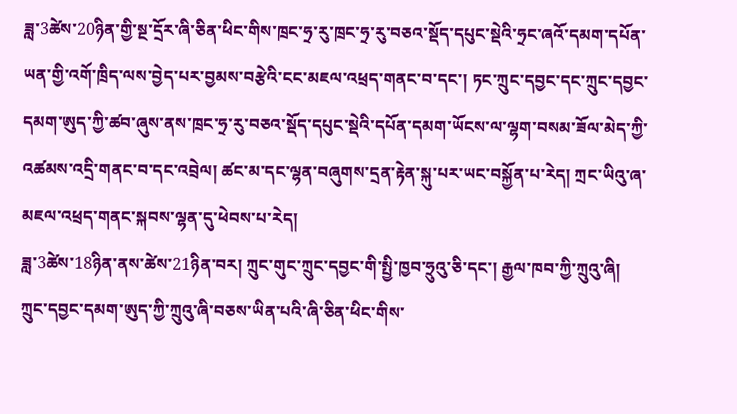ཟླ་3ཚེས་20ཉིན་གྱི་སྔ་དྲོར་ཞི་ཅིན་ཕིང་གིས་ཁྲང་ཧྲ་རུ་ཁྲང་ཧྲ་རུ་བཅའ་སྡོད་དཔུང་སྡེའི་ཧྲང་ཞའོ་དམག་དཔོན་ཡན་གྱི་འགོ་ཁྲིད་ལས་བྱེད་པར་བྱམས་བརྩེའི་ངང་མཇལ་འཕྲད་གནང་བ་དང་། ཏང་ཀྲུང་དབྱང་དང་ཀྲུང་དབྱང་དམག་ཨུད་ཀྱི་ཚབ་ཞུས་ནས་ཁྲང་ཧྲ་རུ་བཅའ་སྡོད་དཔུང་སྡེའི་དཔོན་དམག་ཡོངས་ལ་ལྷག་བསམ་ཟོལ་མེད་ཀྱི་འཚམས་འདྲི་གནང་བ་དང་འབྲེལ། ཚང་མ་དང་ལྷན་བཞུགས་དྲན་རྟེན་སྐུ་པར་ཡང་བསྐྱོན་པ་རེད། ཀྲང་ཡིའུ་ཞ་མཇལ་འཕྲད་གནང་སྐབས་ལྷན་དུ་ཕེབས་པ་རེད།
ཟླ་3ཚེས་18ཉིན་ནས་ཚེས་21ཉིན་བར། ཀྲུང་གུང་ཀྲུང་དབྱང་གི་སྤྱི་ཁྱབ་ཧྲུའུ་ཅི་དང་། རྒྱལ་ཁབ་ཀྱི་ཀྲུའུ་ཞི། ཀྲུང་དབྱང་དམག་ཨུད་ཀྱི་ཀྲུའུ་ཞི་བཅས་ཡིན་པའི་ཞི་ཅིན་ཕིང་གིས་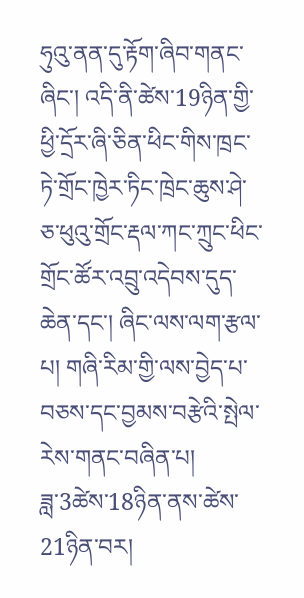ཧུའུ་ནན་དུ་རྟོག་ཞིབ་གནང་ཞིང་། འདི་ནི་ཚེས་19ཉིན་གྱི་ཕྱི་དྲོར་ཞི་ཅིན་ཕིང་གིས་ཁྲང་ཏེ་གྲོང་ཁྱེར་ཏིང་ཁྲེང་ཆུས་ཤེ་ཅ་ཕུའུ་གྲོང་རྡལ་ཀང་ཀྲུང་ཕིང་གྲོང་ཚོར་འབྲུ་འདེབས་དུད་ཆེན་དང་། ཞིང་ལས་ལག་རྩལ་པ། གཞི་རིམ་གྱི་ལས་བྱེད་པ་བཅས་དང་བྱམས་བརྩེའི་སྤེལ་རེས་གནང་བཞིན་པ།
ཟླ་3ཚེས་18ཉིན་ནས་ཚེས་21ཉིན་བར།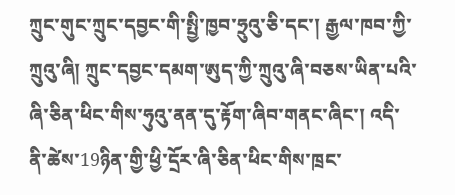ཀྲུང་གུང་ཀྲུང་དབྱང་གི་སྤྱི་ཁྱབ་ཧྲུའུ་ཅི་དང་། རྒྱལ་ཁབ་ཀྱི་ཀྲུའུ་ཞི། ཀྲུང་དབྱང་དམག་ཨུད་ཀྱི་ཀྲུའུ་ཞི་བཅས་ཡིན་པའི་ཞི་ཅིན་ཕིང་གིས་ཧུའུ་ནན་དུ་རྟོག་ཞིབ་གནང་ཞིང་། འདི་ནི་ཚེས་19ཉིན་གྱི་ཕྱི་དྲོར་ཞི་ཅིན་ཕིང་གིས་ཁྲང་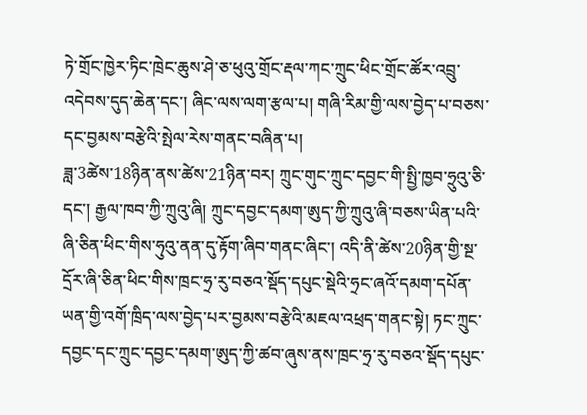ཏེ་གྲོང་ཁྱེར་ཏིང་ཁྲེང་ཆུས་ཤེ་ཅ་ཕུའུ་གྲོང་རྡལ་ཀང་ཀྲུང་ཕིང་གྲོང་ཚོར་འབྲུ་འདེབས་དུད་ཆེན་དང་། ཞིང་ལས་ལག་རྩལ་པ། གཞི་རིམ་གྱི་ལས་བྱེད་པ་བཅས་དང་བྱམས་བརྩེའི་སྤེལ་རེས་གནང་བཞིན་པ།
ཟླ་3ཚེས་18ཉིན་ནས་ཚེས་21ཉིན་བར། ཀྲུང་གུང་ཀྲུང་དབྱང་གི་སྤྱི་ཁྱབ་ཧྲུའུ་ཅི་དང་། རྒྱལ་ཁབ་ཀྱི་ཀྲུའུ་ཞི། ཀྲུང་དབྱང་དམག་ཨུད་ཀྱི་ཀྲུའུ་ཞི་བཅས་ཡིན་པའི་ཞི་ཅིན་ཕིང་གིས་ཧུའུ་ནན་དུ་རྟོག་ཞིབ་གནང་ཞིང་། འདི་ནི་ཚེས་20ཉིན་གྱི་སྔ་དྲོར་ཞི་ཅིན་ཕིང་གིས་ཁྲང་ཧྲ་རུ་བཅའ་སྡོད་དཔུང་སྡེའི་ཧྲང་ཞའོ་དམག་དཔོན་ཡན་གྱི་འགོ་ཁྲིད་ལས་བྱེད་པར་བྱམས་བརྩེའི་མཇལ་འཕྲད་གནང་སྟེ། ཏང་ཀྲུང་དབྱང་དང་ཀྲུང་དབྱང་དམག་ཨུད་ཀྱི་ཚབ་ཞུས་ནས་ཁྲང་ཧྲ་རུ་བཅའ་སྡོད་དཔུང་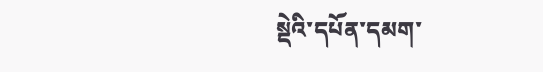སྡེའི་དཔོན་དམག་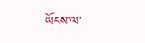ཡོངས་ལ་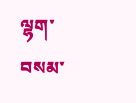ལྷག་བསམ་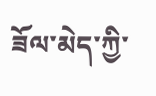ཟོལ་མེད་ཀྱི་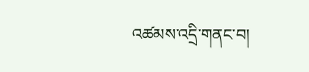འཚམས་འདྲི་གནང་བ།